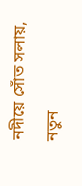নদীয়ে সোঁত সলায়,
নতুন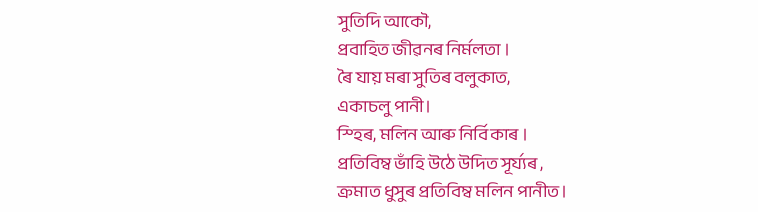সুতিদি আকৌ,
প্ৰবাহিত জীৱনৰ নিৰ্মলতা ।
ৰৈ যায় মৰা সুতিৰ বলুকাত,
একাচলু পানী।
স্হিৰ, মলিন আৰু নিৰ্বিকাৰ ।
প্ৰতিবিম্ব ভাঁহি উঠে উদিত সূৰ্য্যৰ ,
ক্ৰমাত ধুসুৰ প্ৰতিবিম্ব মলিন পানীত।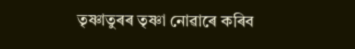তৃষ্ণাতুৰৰ তৃষ্ণা নোৱাৰে কৰিব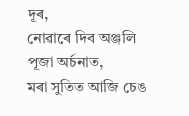দূৰ,
নোৱাৰে দিব অঞ্জলি পূজা অৰ্চনাত,
মৰা সুতিত আজি চেঙ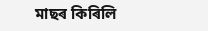মাছৰ কিৰিলি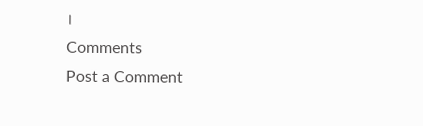।
Comments
Post a Comment